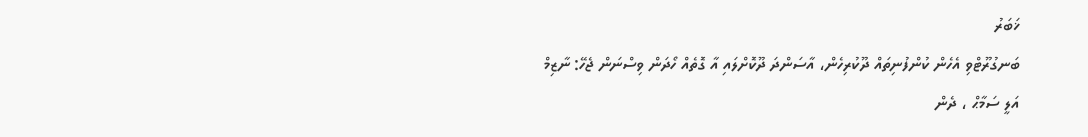ޚަބަރު
ބަނގުރޫޓްވި އެހެން ކުންފުނިތައް ދޫކުރިހެން، އާސަންދަ ދޫކޮށްލައި އާ ގޮތެއް ހޯދަން ވިސްނަން ޖެހޭ: ނާޒިމް
އަލީ ސަމާޙް ، ދެން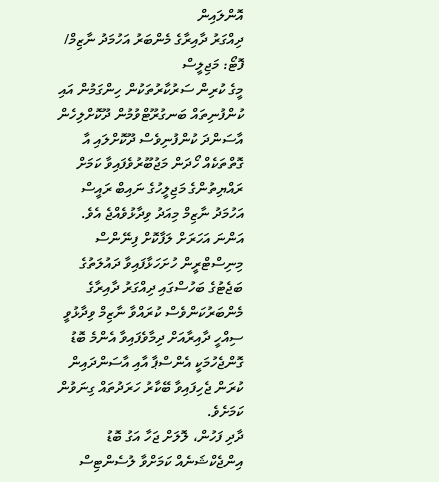އޮންލައިން
ދިއްގަރު ދާއިރާގެ މެންބަރު އަހުމަދު ނާޒިމް/ ފޮޓޯ: މަޖިލީސް
މީގެ ކުރިން ސަރުކާރުތަކުން ހިންގަމުން އައި ކުންފުނިތައް ބަނގުރޫޓްވުމުން ދޫކޮށްލިހެން އާސަންދަ ކުންފުނިވެސް ދޫކޮށްލައި އާ ގޮތްތަކެއް ހޯދަން މަޖުބޫރުވެފައިވާ ކަމަށް ރައްޔިތުންގެ މަޖިލީހުގެ ނައިބް ރައީސް އަހުމަދު ނާޒިމް މިއަދު ވިދާޅުވެއްޖެ އެވެ.
އަންނަ އަހަރަށް ލަފާކޮށް ފިނޭންސް މިނިސްޓްރީން ހުށަހަޅާފައިވާ ދައުލަތުގެ ބަޖެޓުގެ ބަހުސްގައި ދިއްގަރު ދާއިރާގެ މެންބަރުކަންވެސް ކުރައްވާ ނާޒިމް ވިދާޅުވީ ސިއްހީ ދާއިރާއަށް ދިމާވެފައިވާ އެންމެ ބޮޑު ގޮންޖެހުމަކީ އެންސްޕާ އާއި އާސަންދައިން ކުރަން ޖެހިފައިވާ ބޭކާރު ހަރަދުތައް ގިނަވުން ކަމަށެވެ.
ދާދި ފަހުން، ލޮލަށް ޖަހާ އަގު ބޮޑު އިންޖެކްޝަނެއް ކަމަށްވާ ލުސެންޓިސް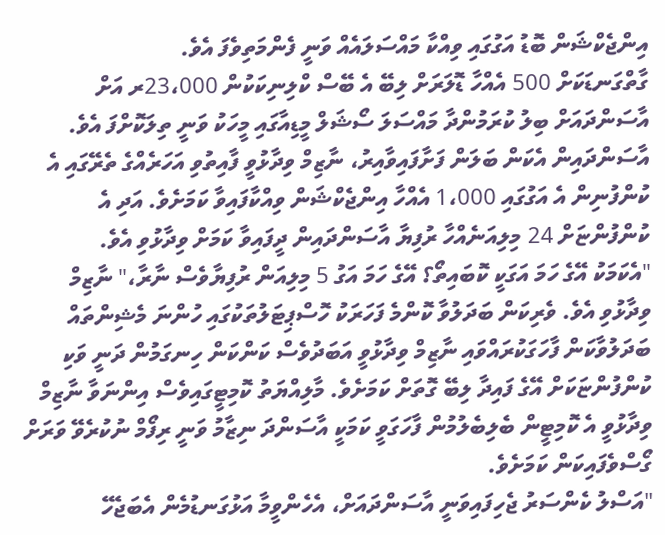އިންޖެކްޝަން ބޮޑު އަގުގައި ވިއްކާ މައްސަލައެއް ވަނީ ފެންމަތިވެފަ އެވެ.
ގާތްގަނޑަކަށް 500 އެއްހާ ޑޮލަރަށް ލިބޭ އެ ބޭސް ކްލިނިކަކުން 23،000ރ އަށް އާސަންދައަށް ބިލު ކުރަމުންދާ މައްސަލަ ސޯޝަލް މީޑިއާގައި މީހަކު ވަނީ ތިލަކޮށްފަ އެވެ. އާސަންދައިން އެކަން ބަލަން ފަށާފައިވާއިރު، ނާޒިމް ވިދާޅުވީ ފާއިތުވި އަހަރެއްގެ ތެރޭގައި އެ ކުންފުނިން އެ އަގުގައި 1،000 އެއްހާ އިންޖެކްޝަން ވިއްކާފައިވާ ކަމަށެވެ. އަދި އެ ކުންފުންޏަށް 24 މިލިއަނެއްހާ ރުފިޔާ އާސަންދައިން ދީފައިވާ ކަމަށް ވިދާޅުވި އެވެ.
"އެކަމަކު އޭގެ ހަމަ އަގަކީ ކޮބައިތޯ؟ އޭގެ ހަމަ އަގު 5 މިލިއަން ރުފިޔާވެސް ނާރާ،" ނާޒިމް ވިދާޅުވި އެވެ. ވެރިކަން ބަދަލުވާ ކޮންމެ ފަހަރަކު ހޮސްޕިޓަލުތަކުގައި ހުންނަ މެޝިންތައް ބަދަލުވާކަން ފާހަގަކުރައްވައި ނާޒިމް ވިދާޅުވީ އަބަދުވެސް ކަންކަން ހިނގަމުން ދަނީ ވަކި ކުންފުންޏަކަށް އޭގެ ފައިދާ ލިބޭ ގޮތަށް ކަމަށެވެ. މާލިއްޔަތު ކޮމިޓީގައިވެސް އިންނަވާ ނާޒިމް ވިދާޅުވީ އެ ކޮމިޓީން ބެލިބެލުމުން ފާހަގަވީ ކަމަކީ އާސަންދަ ނިޒާމު ވަނީ ރިފޯމް ނުކުރެވޭ ވަރަށް ގޯސްވެފައިކަން ކަމަށެވެ.
"އަސްލު ކެންސަރު ޖެހިފައިވަނީ އާސަންދައަށް، އެހެންވީމާ އަޅުގަނޑުމެން އެބަޖެހޭ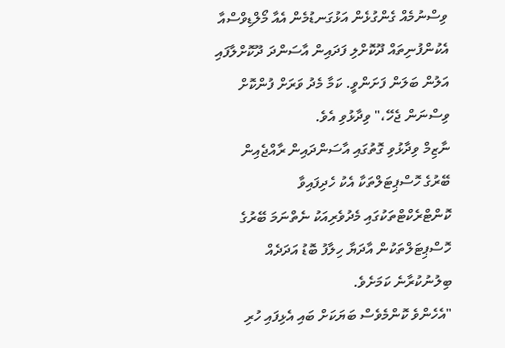ވިސްނުމެއް ގެންގުޅެން އަޅުގަނޑުމެން އެއާ މޯލްޑިވްސްއާ އެކުންފުނިތައް ދޫކޮށްލި ފަދައިން އާސަންދަ ދޫކޮށްލާފައި އަލުން ބަލަން ފަށަންވީ. ކަމާ މެދު ވަރަށް ފުންކޮށް ވިސްނަން ޖެހޭ،" ވިދާޅުވި އެވެ.
ނާޒިމް ވިދާޅުވި ގޮތުގައި އާސަންދައިން ރާއްޖެއިން ބޭރުގެ ހޮސްޕިޓަލްތަކާ އެކު ހެދިފައިވާ ކޮންޓްރެކްޓްތަކުގައި މެދުވެރިއަކު ނެތްނަމަ ބޭރުގެ ހޮސްޕިޓަލްތަކުން އާދަޔާ ހިލާފު ބޮޑު އަދަދެއް ބިލުނުކުރާނެ ކަމަށެވެ.
"އެހެންވެ ކޮންމެވެސް ބަޔަކަށް ބައި އެޅިފައި ހުރި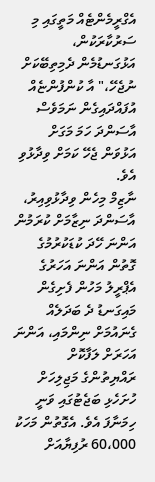އެގްރީމެންޓެއް މަތީގައި މި ސަރުކާރަކުން، އަޅުގަނޑުމެން ދެމިތިބޭކަށް ނުޖެހޭ،" އާ ކުންފުންޏެއް އުފައްދައިގެން ނަމަވެސް އާސަންދަ ހަމަ މަގަށް އަޅުވަން ޖެހޭ ކަމަށް ވިދާޅުވި އެވެ.
ނާޒިމް މިހެން ވިދާޅުވިއިރު، އާސަންދަ ނިޒާމަށް ކުރަމުން އަންނަ ހޭދަ ކުޑަކުރުމުގެ ގޮތުން އަންނަ އަހަރުގެ އެޕްރީލު މަހުން ފެށިގެން މައިގަނޑު ދެ ބަދަލެއް ގެނައުމަށް ނިންމައި، އަންނަ އަހަރަށް ލަފާކޮށް ރައްޔިތުންގެ މަޖިލިހަށް ހުށަހެޅި ބަޖެޓުގައި ވަނީ ހިމަނާފަ އެވެ. އެގޮތުން މަހަކު 60،000 ރުފިޔާއަށް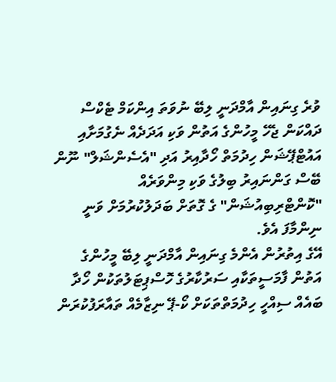ވުރެ ގިނައިން އާމްދަނީ ލިބޭ ނުވަތަ އިންކަމް ޓެކްސް ދައްކަން ޖެހޭ މީހުންގެ އަތުން ވަކި އަދަދެއް ނެގުމަށާއި އައުޓްޕޭޝަން ހިދުމަތް ހޯދާއިރު އަދި "އެސެންޝަލް" ނޫން ބޭސް ގަންނައިރު ބިލުގެ ވަކި މިންވަރެއް "ކޮންޓްރިބިއުޝަން" ގެ ގޮތަށް ބަދަލުކުރުމަށް ވަނީ ނިންމާފަ އެވެ.
އޭގެ އިތުރުން އެންމެ ގިނައިން އާމްދަނީ ލިބޭ މީހުންގެ އަތުން ފާމަސީތަކާއި ސަރުކާރުގެ ހޮސްޕިޓަލުތަކުން ހޯދާ ބައެއް ސިއްހީ ހިދުމަތްތަކަށް ކޯ-ޕޭ ނިޒާމެއް ތައާރަފުކުރަން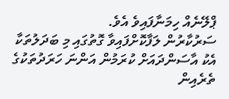ޕްލޭނެއް ހިމަނާފައިވެ އެވެ.
ސަރުކާރުން ލަފާކޮށްފައިވާ ގޮތުގައި މި ބަދަލުތަކާ އެކު އާސަންދައަށް ކުރަމުން އަންނަ ހަރަދުތަކުގެ ތެރެއިން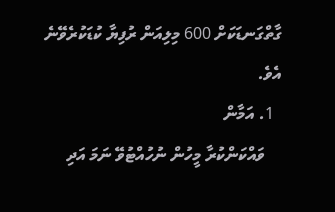ގާތްގަނޑަކަށް 600 މިލިއަން ރުފިޔާ ކުޑަކުރެވޭނެ އެވެ.
  1. އަމާން
    ވައްކަންކުރާ މީހުން ނުހުއްޓުވޭ ނަމަ އަދި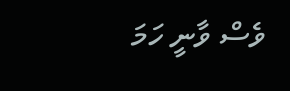ވެސް ވާނީ ހަމަ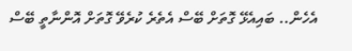އެހެން.. ބައިއެޅޭ ގޮތަށް ބޭސް އެތެރެ ކުރެވޭ ގޮތަށް އޮންނާތީ ބޭސް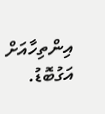އިންތިހާއަށް އަގުބޮޑު.